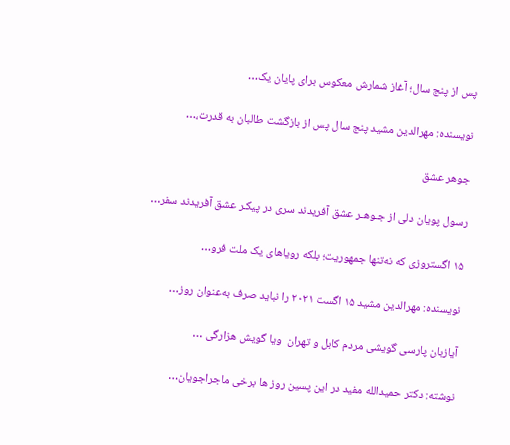پس از پنج سال؛ آغاز شمارش معکوس برای پایان یک…

نویسنده: مهرالدین مشید پنج سال پس از بازگشت طالبان به قدرت،…

جوهر عشق

رسول پویان دلی از جـوهـر عشق آفریدند سری در پیکـر عشق آفریدند سفر…

۱۵ اگستروزی که نه‌تنها جمهوریت؛ بلکه رویاهای یک ملت فرو…

نویسنده: مهرالدین مشید ۱۵ اگست ۲۰۲۱ را نباید صرف به‌عنوان روز…

آیازبان پارسی گویشی مردم کابل و تهران  ویا گویش هزارگی …

نوشته: دکتر حمیدالله مفید در این پسین روز ها برخی ماجراجویان…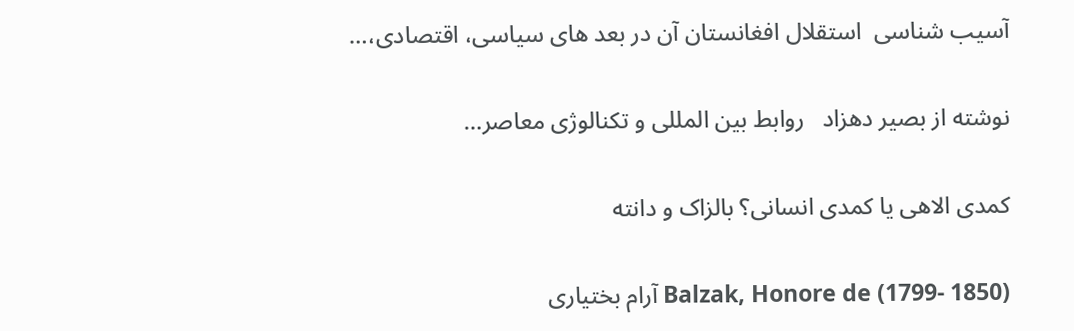آسیب شناسی  استقلال افغانستان آن در بعد های سیاسی، اقتصادی،…

نوشته از بصیر دهزاد   روابط بین المللی و تکنالوژی معاصر…

کمدی الاهی یا کمدی انسانی؟ بالزاک و دانته

Balzak, Honore de (1799- 1850) آرام بختیاری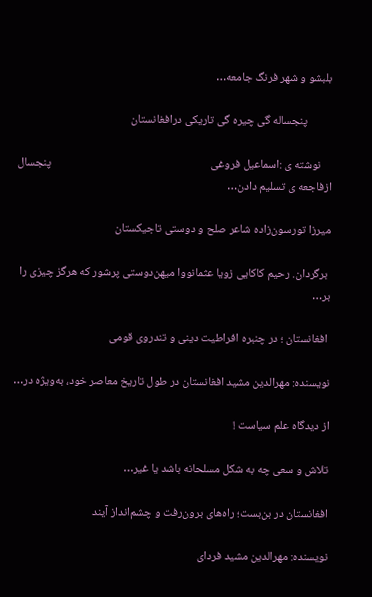بلبشو و شهر فرنگ جامعه…

         پنجساله گی چیره گی تاریکی درافغانستان

    نوشته ی :اسماعیل فروغی                                                            پنجسال ازفاجعه ی تسلیم دادن…

میرزا تورسون‌زاده شاعر صلح و دوستی تاجیکستان

 برگردان. رحیم کاکایی زویا عثمانووا میهن‌دوستی پرشور که هرگز چیزی را بر…

 افغانستان ؛ در چنبره افراطیت دینی و تندروی قومی

نویسنده: مهرالدین مشید افغانستان در طول تاریخ معاصر خود، به‌ویژه در…

از دیدگاه علم سیاست !

تلاش و سعی چه به شکل مسلحانه باشد یا غیر…

افغانستان در بن‌بست؛ راه‌های برون‌رفت و چشم‌انداز آیند

نویسنده: مهرالدین مشید فردای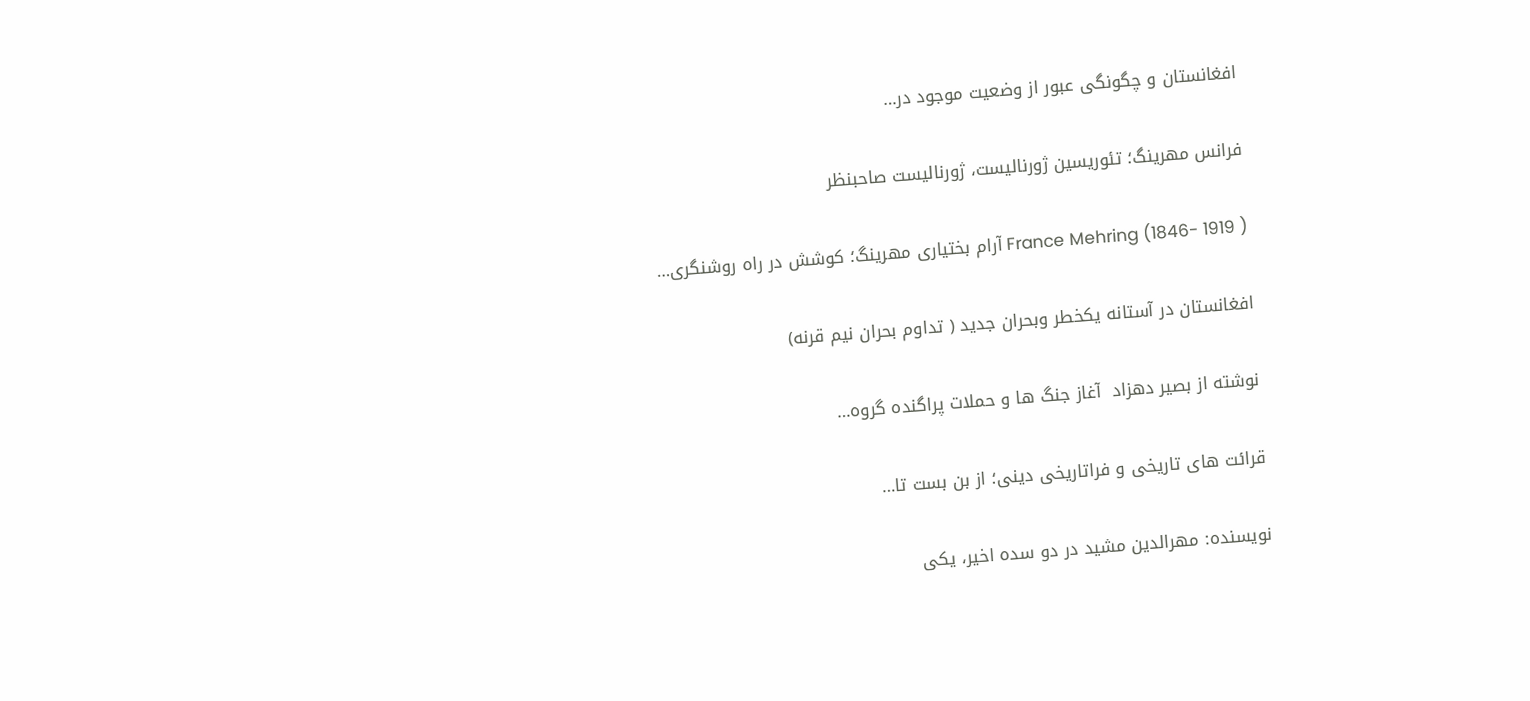افغانستان و چگونگی عبور از وضعیت موجود در…

فرانس مهرینگ؛ تئوریسین ژورنالیست، ژورنالیست صاحبنظر

France Mehring (1846- 1919 ) آرام بختیاری مهرینگ؛ کوشش در راه روشنگری…

افغانستان در آستانه یکخطر وبحران جدید ( تداوم بحران نیم قرنه)

نوشته از بصیر دهزاد  آغاز جنگ ها و حملات پراگنده گروه…

قرائت های تاریخی و فراتاریخی دینی؛ از بن بست تا…

نویسنده: مهرالدین مشید در دو سده اخیر، یکی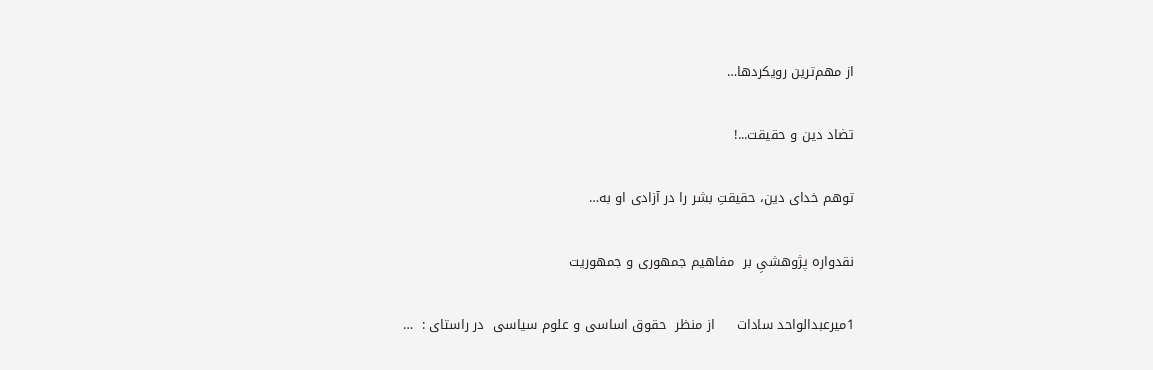از مهم‌ترین رویکردها…

تضاد دین و حقیقت...!

توهم خدای دین، حقیقتِ بشر را در آزادی او به…

نقدواره پژوهشیِ بر  مفاهیم جمهوری و جمهوریت

1میرعبدالواحد سادات     از منظر  حقوق اساسی و علوم سیاسی  در راستای :  …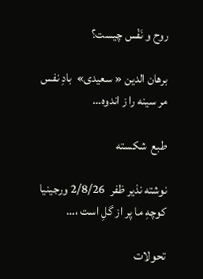روح و نَفْس چیست؟

برهان الدین « سعیدی»  بادِ نفس مر سینه را ز اندوه…

طبع  شکسته

نوشته نذیر ظفر  2/8/26 ورجینیا  كوچهِ ما پر از گلِ است ،…

تحولات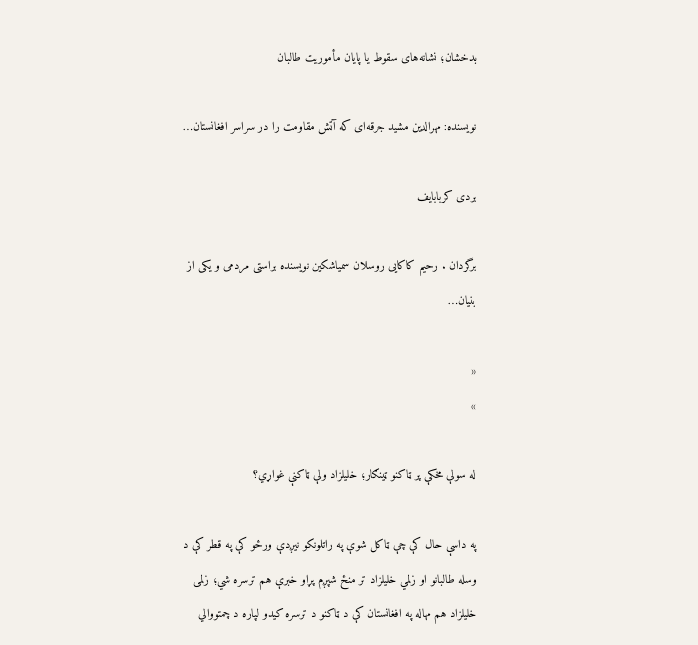بدخشان؛ نشانه‌های سقوط یا پایان مأموریت طالبان

نویسنده: مهرالدین مشید جرقه‌ای که آتش مقاومت را در سراسر افغانستان…

بردی کربابایف

برگردان . رحیم کاکایی روسلان سمیاشکین نویسنده براستی مردمی و یکی از  بنیان…

«
»

له سولې مخکې پر ټاکنو ټينګار؛ خليلزاد ولې ټاکنې غواړي؟

په داسې حال کې چې ټاکل شوې په راتلونکو نيږدې ورځو کې په قطر کې د وسله طالبانو او زلمي خليلزاد تر منځ شپږم پړاو خبرې هم ترسره شي؛ زلمی خليلزاد هم مهاله په افغانستان کې د ټاکنو د ترسره کيدو لپاره د چمتووالي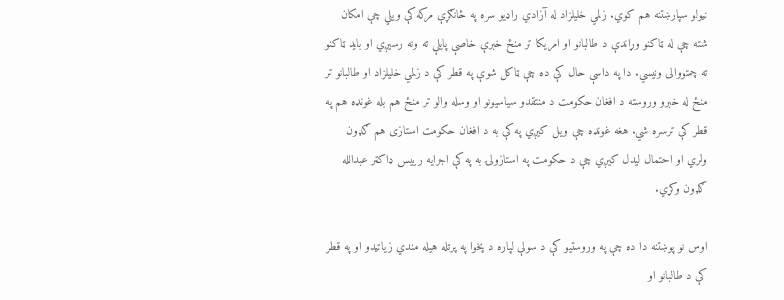نيولو سپارښتنه هم کوي. زلمي خليلزاد له آزادي راډيو سره په ځانګړې مرکه کې ويلي چې امکان شته چې له ټاکنو وړاندې د طالبانو او امریکا تر منځ خبرې خاصې پايلې ته ونه رسيږي او بايد ټاکنو ته چمتووالی ونيسي. دا په داسې حال کې ده چې ټاکل شوې په قطر کې د زلمي خليلزاد او طالبانو تر منځ له خبرو وروسته د افغان حکومت د منتقدو سياسيونو او وسله والو تر منځ هم بله غونډه هم په قطر کې ترسره شي. هغه غونډه چې ويل کيږي په کې به د افغان حکومت استازی هم ګډون ولري او احتمال ليدل کيږي چې د حکومت په استازولۍ به په کې اجرايه رييس ډاکټر عبدالله ګډون وکړي.

اوس نو پوښتنه دا ده چې په وروستیو کې د سولې لپاره د پخوا په پرتله هيله مندي زياتيدو او په قطر کې د طالبانو او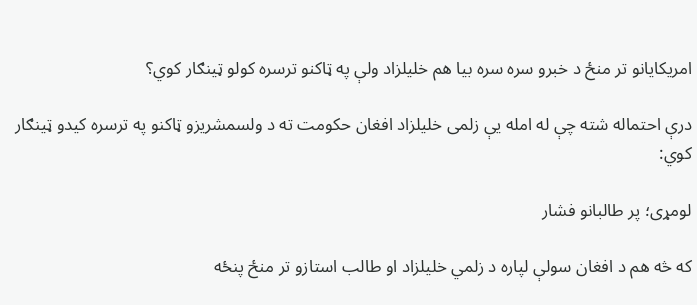امریکايانو تر منځ د خبرو سره سره بيا هم خليلزاد ولې په ټاکنو ترسره کولو ټينګار کوي؟

درې احتماله شته چې له امله يې زلمی خليلزاد افغان حکومت ته د ولسمشريزو ټاکنو په ترسره کيدو ټينګار کوي:

لومړی؛ پر طالبانو فشار

که څه هم د افغان سولې لپاره د زلمي خليلزاد او طالب استازو تر منځ پنځه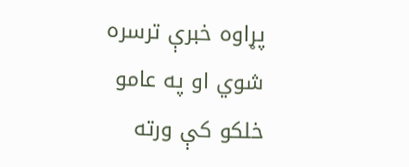پړاوه خبرې ترسره شوي او په عامو خلکو کې ورته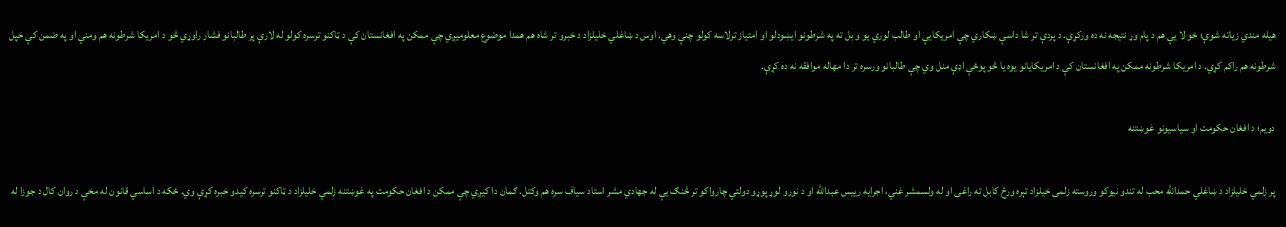هيله مندي زياته شوې؛ خو لا يې هم د پام وړ نتیجه نه ده ورکړې. د پردې تر شا داسې ښکاري چې امريکايې او طالب لوري يو و بل ته په شرطونو ايښودلو او امتیاز ترلاسه کولو چنې وهي. اوس د ښاغلي خليلزاد د خبرو تر شاه هم همدا موضوع معلوميږي چې ممکن په افغانستان کې د ټاکنو ترسره کولو له لارې پر طالبانو فشار راوړي څو د امريکا شرطونه هم ومني او په ضمن کې خپل شرطونه هم راکم کړي. د امريکا شرطونه ممکن په افغانستان کې د امريکايانو يوه يا څو پوځې اډې منل وي چې طالبانو ورسره تر دا مهاله موافقه نه ده کړې.

دويم؛ د افغان حکومت او سياسيونو غوښتنه

پر زلمي خليلزاد د ښاغلي حمدالله محب له تندو نيوکو وروسته زلمی خيلزاد تېره ورځ کابل ته راغی او له ولسمشر غني، اجرايه رييس عبدالله او د نورو لوړ پوړو دولتي چارواکو تر څنګ يې له جهادي مشر استاد سیاف سره هم وکتل. ګمان دا کيږي چې ممکن د افغان حکومت په غوښتنه زلمي خليلزاد د ټاکنو ترسره کیدو خبره کړې وي. ځکه د اساسي قانون له مخې د روان کال د جوزا له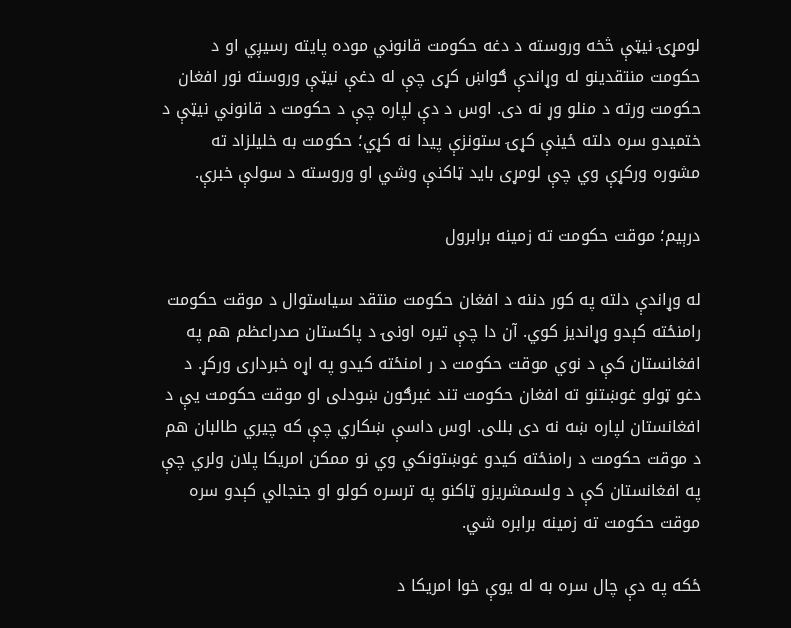لومړۍ نيټې څخه وروسته د دغه حکومت قانوني موده پايته رسيږي او د حکومت منتقدينو له وړاندې ګواښ کړی چې له دغې نیټې وروسته نور افغان حکومت ورته د منلو وړ نه دی. اوس د دې لپاره چې د حکومت د قانوني نيټې د ختميدو سره دلته ځينې کړۍ ستونزې پيدا نه کړي؛ حکومت به خليلزاد ته مشوره ورکړې وي چې لومړی بايد ټاکنې وشي او وروسته د سولې خبرې.

درېيم؛ موقت حکومت ته زمينه برابرول

له وړاندې دلته په کور دننه د افغان حکومت منتقد سياستوال د موقت حکومت رامنځته کېدو وړانديز کوي. آن دا چې تیره اونۍ د پاکستان صدراعظم هم په افغانستان کې د نوي موقت حکومت د ر امنځته کيدو په اړه خبرداری ورکړ. د دغو ټولو غوښتنو ته افغان حکومت تند غبرګون ښودلی او موقت حکومت يې د افغانستان لپاره ښه نه دی بللی. اوس داسې ښکاري چې که چيري طالبان هم د موقت حکومت د رامنځته کيدو غوښتونکي وي نو ممکن امریکا پلان ولري چې په افغانستان کې د ولسمشريزو ټاکنو په ترسره کولو او جنجالي کېدو سره موقت حکومت ته زمينه برابره شي.

ځکه په دې چال سره به له یوې خوا امريکا د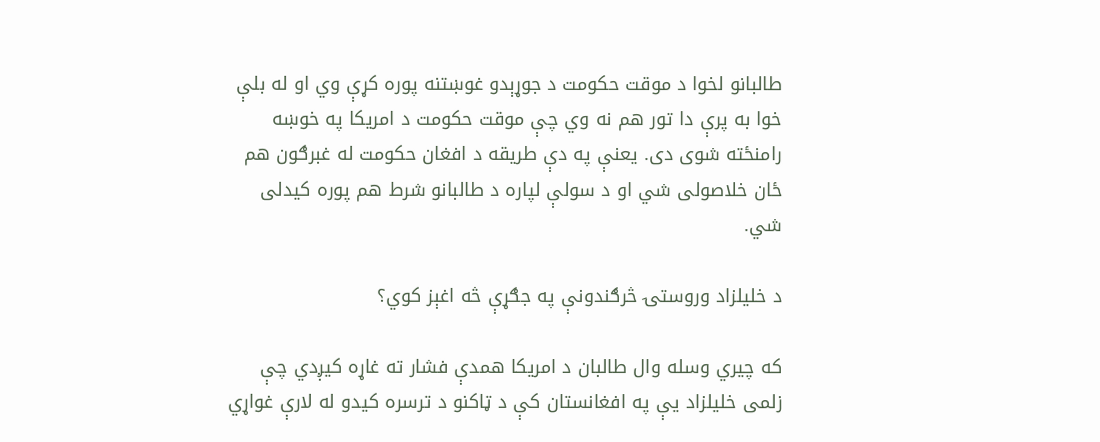طالبانو لخوا د موقت حکومت د جوړېدو غوښتنه پوره کړې وي او له بلې خوا به پرې دا تور هم نه وي چې موقت حکومت د امريکا په خوښه رامنځته شوی دی. یعنې په دې طريقه د افغان حکومت له غبرګون هم ځان خلاصولی شي او د سولې لپاره د طالبانو شرط هم پوره کيدلی شي.

د خليلزاد وروستۍ څرګندونې په جګړې څه اغېز کوي؟

که چيري وسله وال طالبان د امريکا همدې فشار ته غاړه کيږدي چې زلمی خليلزاد يې په افغانستان کې د ټاکنو د ترسره کيدو له لارې غواړي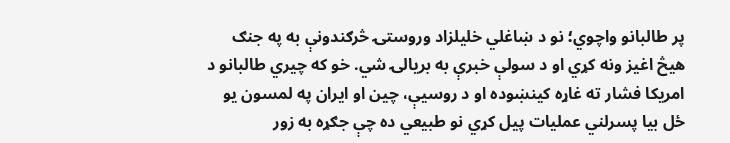پر طالبانو واچوي؛ نو د ښاغلي خليلزاد وروستۍ څرګندونې به په جنګ هيڅ اغيز ونه کړي او د سولې خبرې به بريالۍ شي. خو که چيري طالبانو د امريکا فشار ته غاړه کينښوده او د روسيې، چين او ايران په لمسون یو ځل بيا پسرلني عمليات پيل کړي نو طبيعي ده چې جګړه به زور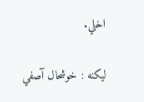اخلي.

لیکنه : خوشحال آصفي